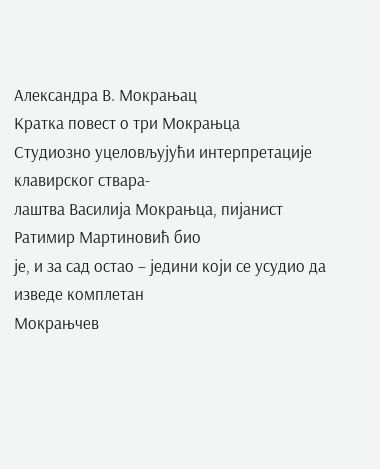Александра В. Мокрањац
Кратка повест о три Mокрањца
Студиозно уцеловљујући интерпретације клавирског ствара-
лаштва Василија Мокрањца, пијанист Ратимир Мартиновић био
је, и за сад остао – једини који се усудио да изведе комплетан
Мокрањчев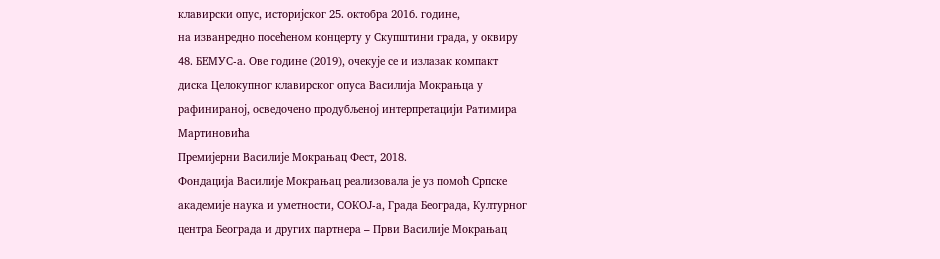клавирски опус, историјског 25. октобра 2016. године,
на изванредно посећеном концерту у Скупштини града, у оквиру
48. БЕМУС-а. Ове године (2019), очекује се и излазак компакт
диска Целокупног клавирског опуса Василија Мокрањца у
рафинираној, осведочено продубљеној интерпретацији Ратимира
Мартиновића
Премијерни Василије Мокрањац Фест, 2018.
Фондација Василије Мокрањац реализовала је уз помоћ Српске
академије наука и уметности, СОКОЈ-а, Града Београда, Културног
центра Београда и других партнера – Први Василије Мокрањац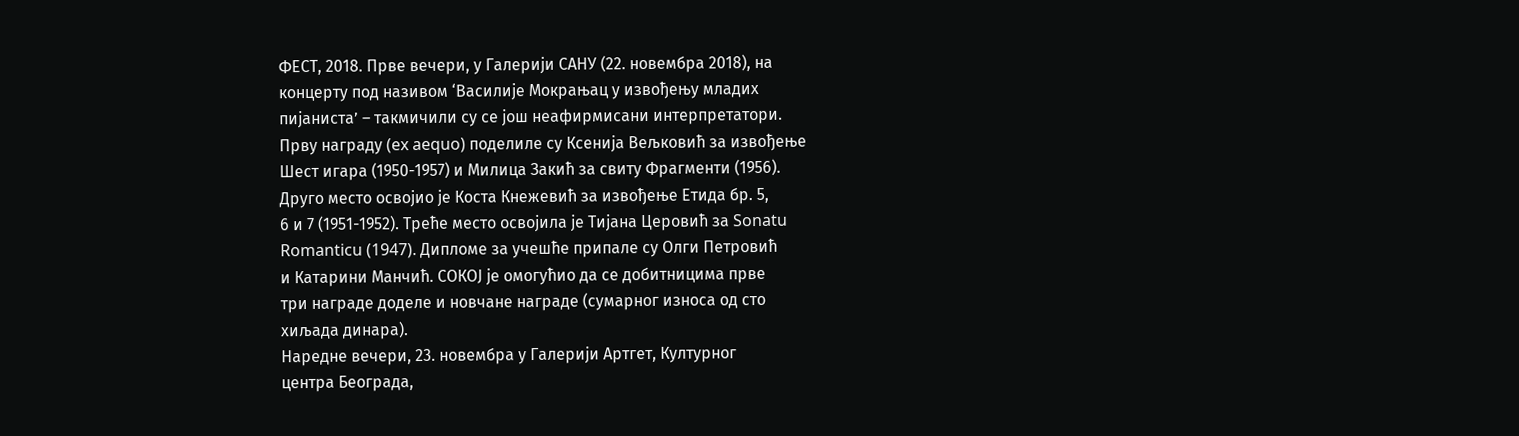ФЕСТ, 2018. Прве вечери, у Галерији САНУ (22. новембра 2018), на
концерту под називом ‘Василије Мокрањац у извођењу младих
пијаниста’ – такмичили су се још неафирмисани интерпретатори.
Прву награду (ex aequo) поделиле су Ксенија Вељковић за извођење
Шест игара (1950-1957) и Милица Закић за свиту Фрагменти (1956).
Друго место освојио је Коста Кнежевић за извођење Етида бр. 5,
6 и 7 (1951-1952). Треће место освојила је Тијана Церовић за Sonatu
Romanticu (1947). Дипломе за учешће припале су Олги Петровић
и Катарини Манчић. СОКОЈ је омогућио да се добитницима прве
три награде доделе и новчане награде (сумарног износа од сто
хиљада динара).
Наредне вечери, 23. новембра у Галерији Артгет, Културног
центра Београда,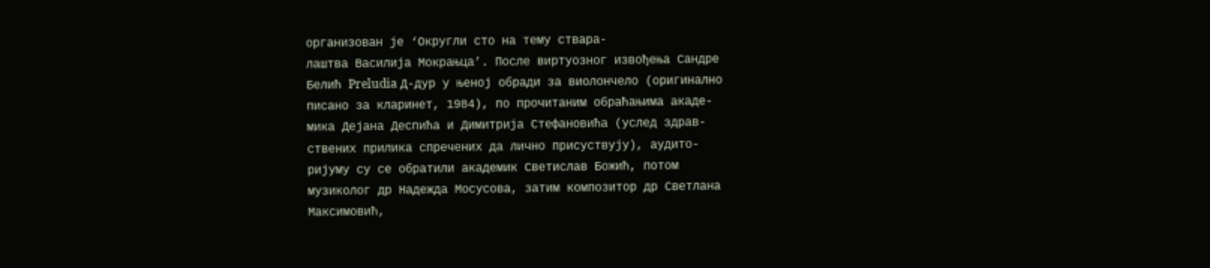организован је ‘Округли сто на тему ствара-
лаштва Василија Мокрањца’. После виртуозног извођења Сандре
Белић Preludia Д-дур у њеној обради за виолончело (оригинално
писано за кларинет, 1984), по прочитаним обраћањима акаде-
мика Дејана Деспића и Димитрија Стефановића (услед здрав-
ствених прилика спречених да лично присуствују), аудито-
ријуму су се обратили академик Светислав Божић, потом
музиколог др Надежда Мосусова, затим композитор др Светлана
Максимовић,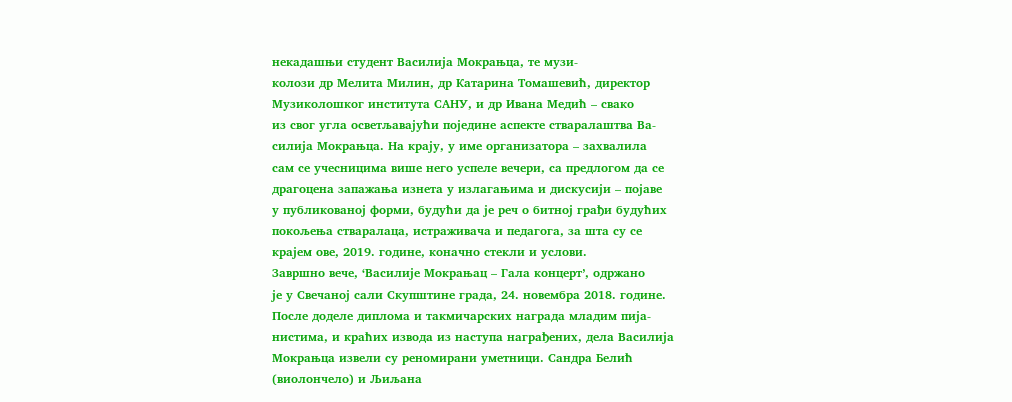некадашњи студент Василија Мокрањца, те музи-
колози др Мелита Милин, др Катарина Томашевић, директор
Музиколошког института САНУ, и др Ивана Медић – свако
из свог угла осветљавајући поједине аспекте стваралаштва Ва-
силија Мокрањца. На крају, у име организатора – захвалила
сам се учесницима више него успеле вечери, са предлогом да се
драгоцена запажања изнета у излагањима и дискусији – појаве
у публикованој форми, будући да је реч о битној грађи будућих
покољења стваралаца, истраживача и педагога, за шта су се
крајем ове, 2019. године, коначно стекли и услови.
Завршно вече, ‘Василије Мокрањац – Гала концерт’, одржано
је у Свечаној сали Скупштине града, 24. новембра 2018. године.
После доделе диплома и такмичарских награда младим пија-
нистима, и краћих извода из наступа награђених, дела Василија
Мокрањца извели су реномирани уметници. Сандра Белић
(виолончело) и Љиљана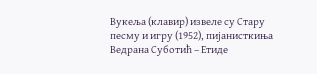Вукеља (клавир) извеле су Стару
песму и игру (1952), пијанисткиња Ведрана Суботић – Етиде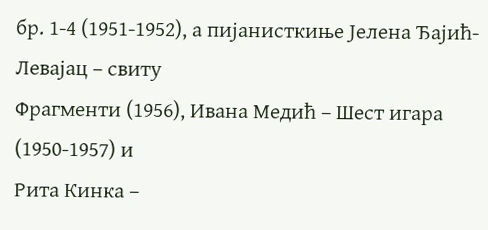бр. 1-4 (1951-1952), а пијанисткиње Јелена Ђајић-Левајац – свиту
Фрагменти (1956), Ивана Медић – Шест игара (1950-1957) и
Рита Кинка –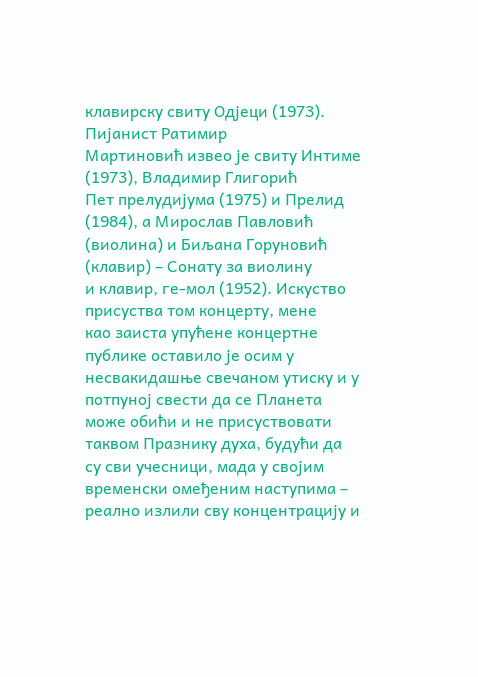клавирску свиту Одјеци (1973). Пијанист Ратимир
Мартиновић извео је свиту Интиме (1973), Владимир Глигорић
Пет прелудијума (1975) и Прелид (1984), а Мирослав Павловић
(виолина) и Биљана Горуновић (клавир) – Сонату за виолину
и клавир, ге-мол (1952). Искуство присуства том концерту, мене
као заиста упућене концертне публике оставило је осим у
несвакидашње свечаном утиску и у потпуној свести да се Планета
може обићи и не присуствовати таквом Празнику духа, будући да
су сви учесници, мада у својим временски омеђеним наступима –
реално излили сву концентрацију и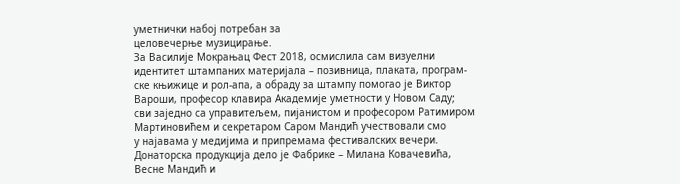уметнички набој потребан за
целовечерње музицирање.
За Василије Мокрањац Фест 2018, осмислила сам визуелни
идентитет штампаних материјала – позивница, плаката, програм-
ске књижице и рол-апа, а обраду за штампу помогао је Виктор
Вароши, професор клавира Академије уметности у Новом Саду;
сви заједно са управитељем, пијанистом и професором Ратимиром
Мартиновићем и секретаром Саром Мандић учествовали смо
у најавама у медијима и припремама фестивалских вечери.
Донаторска продукција дело је Фабрике – Милана Ковачевића,
Весне Мандић и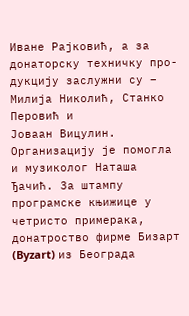Иване Рајковић, а за донаторску техничку про-
дукцију заслужни су – Милија Николић, Станко Перовић и
Јоваан Вицулин. Организацију је помогла и музиколог Наташа
Ђачић. За штампу програмске књижице у четристо примерака,
донатроство фирме Бизарт (Byzart) из Београда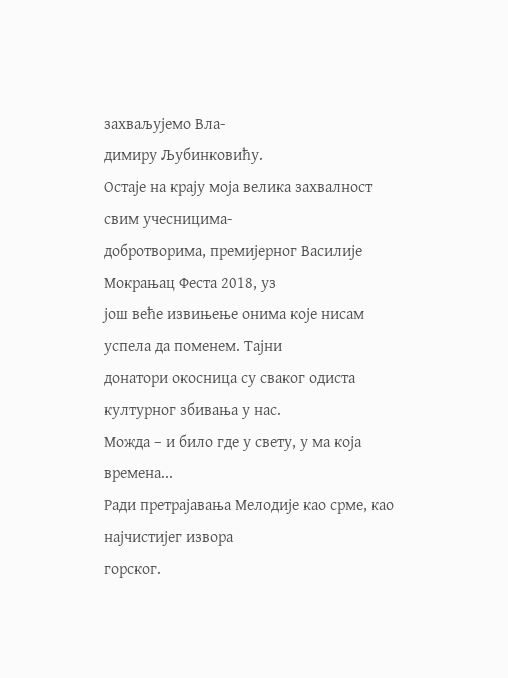захваљујемо Вла-
димиру Љубинковићу.
Остаје на крају моја велика захвалност свим учесницима-
добротворима, премијерног Василије Мокрањац Феста 2018, уз
још веће извињење онима које нисам успела да поменем. Тајни
донатори окосница су сваког одиста културног збивања у нас.
Можда – и било где у свету, у ма која времена...
Ради претрајавања Мелодије као срме, као најчистијег извора
горског.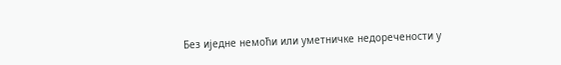Без иједне немоћи или уметничке недоречености у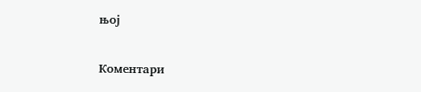њој

Коментари